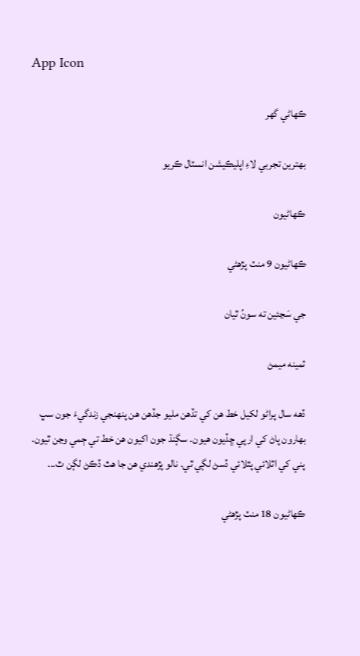App Icon

ڪهاڻي گهر

بهترين تجربي لاءِ اپليڪيشن انسٽال ڪريو

ڪهاڻيون

ڪهاڻيون 9 منٽ پڙهڻي

جي سَڃئين ته سونُ ٿيان

ثمينه ميمڻ

ڏهه سال پراڻو لکيل خط هن کي تڏهن مليو جڏهن هن پنهنجي زندگيءَ جون سڀ بهارون پاڻ کي ارپي ڇڏيون هيون. سڳنڌ جون اکيون هن خط تي ڄمي وڃن ٿيون. پني کي اٿلائي پٿلائي ڏسڻ لڳي ٿي. نالو پڙهندي هن جا هٿ ڏڪڻ لڳن ٿ...

ڪهاڻيون 18 منٽ پڙهڻي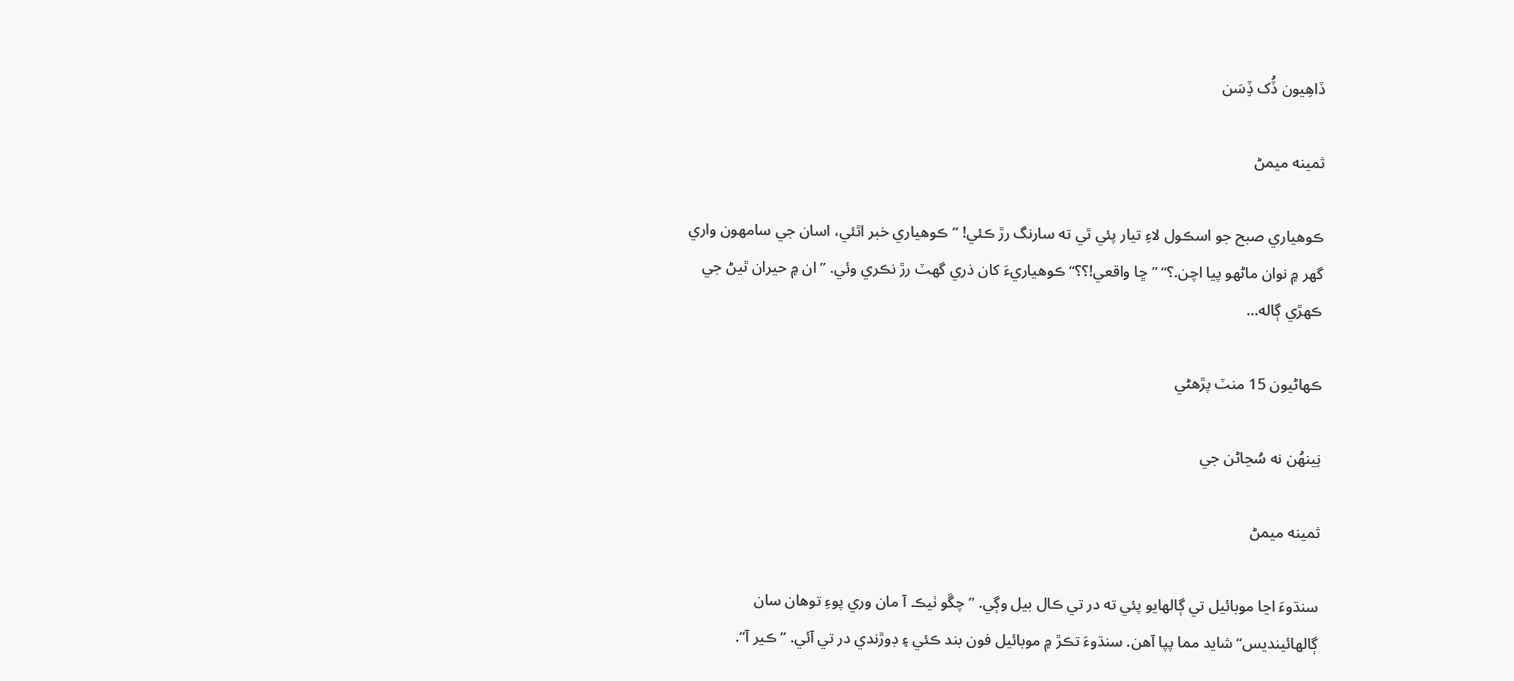ڏاهِيون ڏُک ڏِسَن

ثمينه ميمڻ

ڪوهياري صبح جو اسڪول لاءِ تيار پئي ٿي ته سارنگ رڙ ڪئي! ”ڪوهياري خبر اٿئي، اسان جي سامهون واري گهر ۾ نوان ماڻهو پيا اچن.؟“ ”ڇا واقعي!؟؟“ ڪوهياريءَ کان ذري گهٽ رڙ نڪري وئي. ”ان ۾ حيران ٿيڻ جي ڪهڙي ڳاله...

ڪهاڻيون 15 منٽ پڙهڻي

نِينهُن نه سُڃاڻن جي

ثمينه ميمڻ

سنڌوءَ اڃا موبائيل تي ڳالهايو پئي ته در تي ڪال بيل وڳي. ”چڱو ٺيڪ آ مان وري پوءِ توهان سان ڳالهائينديس“ شايد مما پپا آهن. سنڌوءَ تڪڙ ۾ موبائيل فون بند ڪئي ۽ ڊوڙندي در تي آئي. ”ڪير آ“.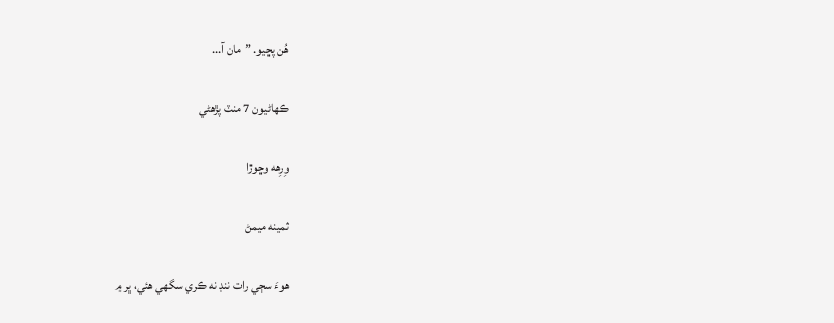هُن پڇيو. ”مان آ...

ڪهاڻيون 7 منٽ پڙهڻي

وِرِهه وڇوڙا

ثمينه ميمڻ

هوءَ سڄي رات ننڊ نه ڪري سگهي هئي، ڀر ۾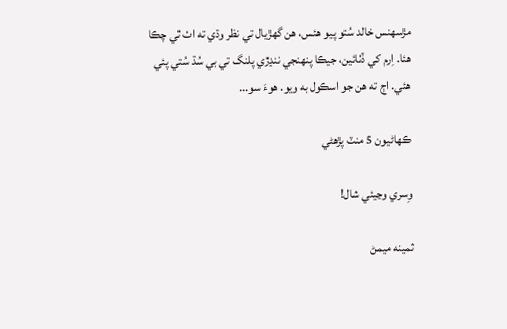مڙسهنس خالد سُتو پيو هئس، هن گهڙيال تي نظر وڌي ته اٺ ٿي چڪا هئا. اِرم کي ڏٺائين، جيڪا پنهنجي ننڍڙي پلنگ تي بي سُڌ سُتي پئي هئي. اڄ ته هن جو اسڪول به ويو. هوءَ سو...

ڪهاڻيون 5 منٽ پڙهڻي

وِسري وڃيئي شال!

ثمينه ميمڻ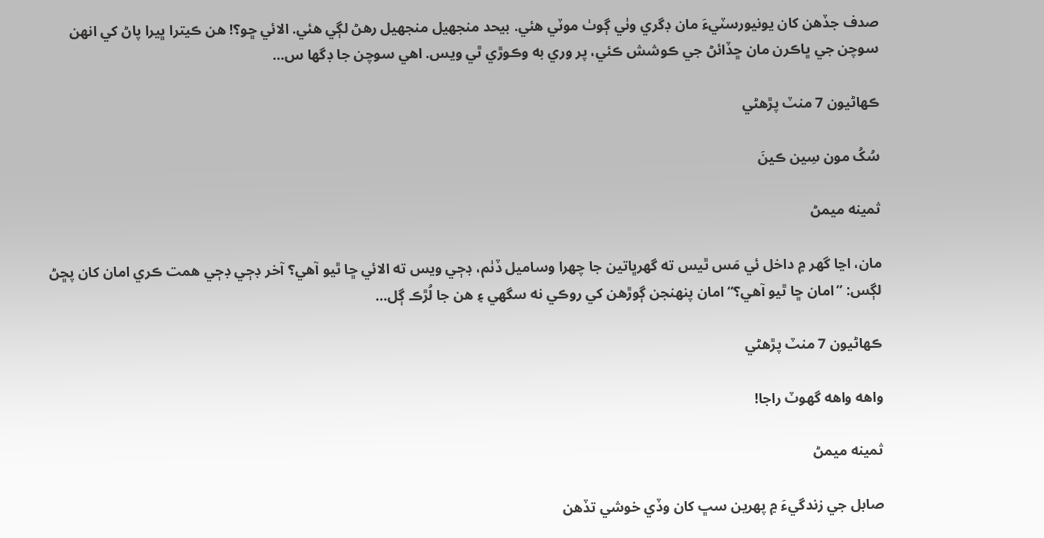صدف جڏهن کان يونيورسٽيءَ مان ڊگري وٺي ڳوٺ موٽي هئي. بيحد منجهيل منجهيل رهڻ لڳي هئي. الائي ڇو؟! هن ڪيترا ڀيرا پاڻ کي انهن سوچن جي ڀاڪرن مان ڇڏائڻ جي ڪوشش ڪئي، پر وري به وڪوڙي ٿي ويس. اهي سوچن جا ڊگها س...

ڪهاڻيون 7 منٽ پڙهڻي

سُکُ مون سِين ڪينَ

ثمينه ميمڻ

مان، اڃا گهر ۾ داخل ئي مَس ٿيس ته گهرڀاتين جا چهرا وساميل ڏٺم، ڊڄي ويس ته الائي ڇا ٿيو آهي؟ آخر ڊڄي ڊڄي همت ڪري امان کان پڇڻ لڳس: ”امان ڇا ٿيو آهي؟“ امان پنهنجن ڳوڙهن کي روڪي نه سگهي ۽ هن جا لُڙڪ ڳل...

ڪهاڻيون 7 منٽ پڙهڻي

واهه واهه گهوٽ راجا!

ثمينه ميمڻ

صابل جي زندگيءَ ۾ پهرين سڀ کان وڏي خوشي تڏهن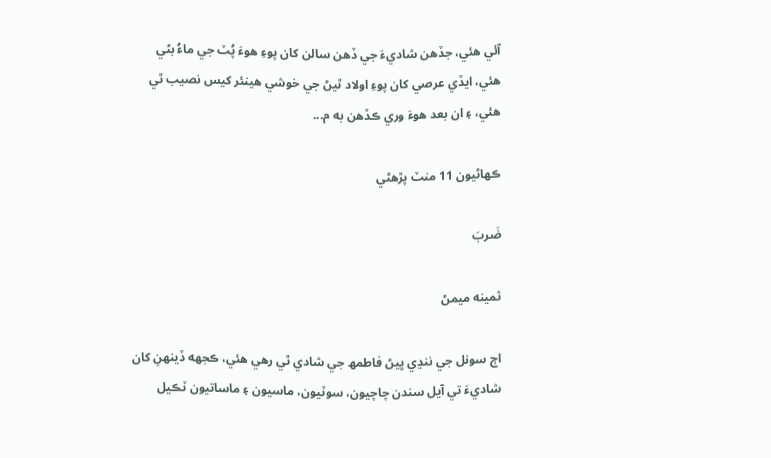آئي هئي، جڏهن شاديءَ جي ڏهن سالن کان پوءِ هوءَ پُٽ جي ماءُ بڻي هئي، ايڏي عرصي کان پوءِ اولاد ٿيڻ جي خوشي هينئر کيس نصيب ٿي هئي، ۽ ان بعد هوءَ وري ڪڏهن به م...

ڪهاڻيون 11 منٽ پڙهڻي

ضَربَ

ثمينه ميمڻ

اڄ سونل جي ننڍي ڀيڻ فاطمھ جي شادي ٿي رهي هئي، ڪجهه ڏينهنِ کان شاديءَ تي آيل سندن چاچيون، سوٽيون، ماسيون ۽ ماساتيون ٽڪيل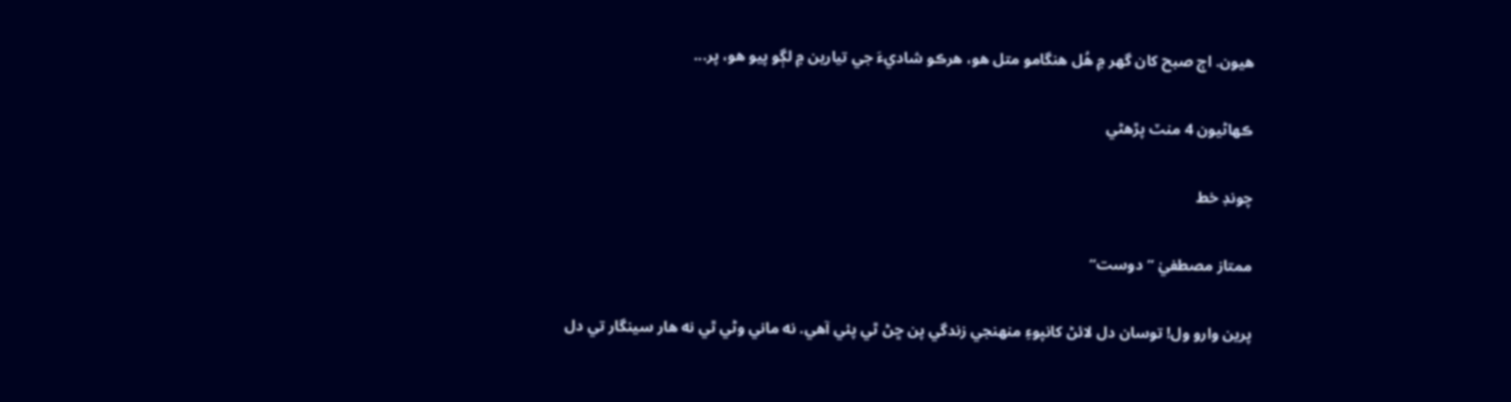هيون. اڄ صبح کان گهر ۾ هُل هنگامو متل هو، هرڪو شاديءَ جي تيارين ۾ لڳو پيو هو، پر...

ڪهاڻيون 4 منٽ پڙهڻي

چونڊ خط

ممتاز مصطفيٰ ”دوست“

پرين وارو ول! توسان دل لائڻ کانپوءِ منهنجي زندگي پن ڇڻ ٿي پئي آهي. نه ماني وڻي ٿي نه هار سينگار تي دل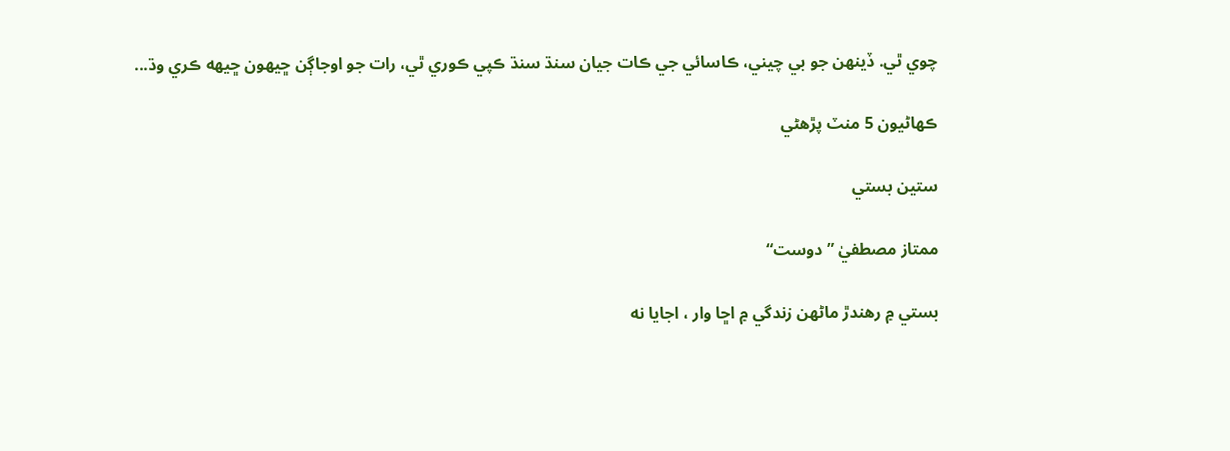چوي ٿي. ڏينهن جو بي چيني، ڪاسائي جي ڪات جيان سنڌ سنڌ ڪپي ڪوري ٿي، رات جو اوجاڳن ڇيهون ڇيهه ڪري وڌ...

ڪهاڻيون 5 منٽ پڙهڻي

ستين بستي

ممتاز مصطفيٰ ”دوست“

بستي ۾ رهندڙ ماڻهن زندگي ۾ اڇا وار ، اجايا نه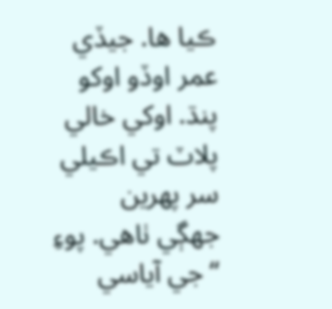ڪيا ها. جيڏي عمر اوڏو اوکو پنڌ. اوکي خالي پلاٽ تي اڪيلي سر پهرين جهڳي ٺاهي. پوءِ “جي آياسي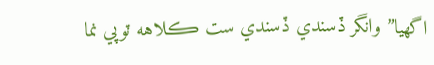اگهيا” وانگر ڏسندي ڏسندي ست ڪلاهه ٽوپي نما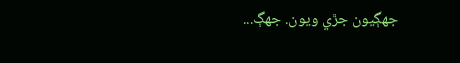جهڳيون جڙي ويون. جهڳ...